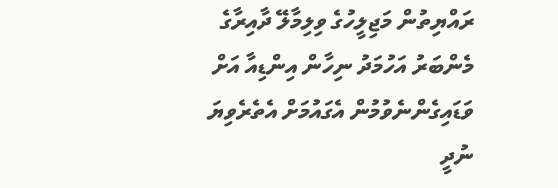ރައްޔިތުން މަޖިލީހުގެ ވިލިމާލޭ ދާއިރާގެ މެންބަރު އަހުމަދު ނިހާން އިންޑިއާ އަށް ވަޑައިގެންނެވުމުން އެގައުމަށް އެތެރެވިޔަ ނުދީ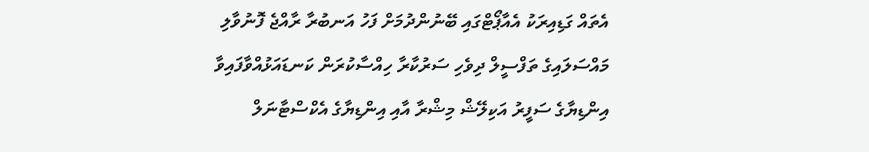އެތައް ގަޑިއިރަކު އެއާޕޯޓްގައި ބޭނުންދުމަށް ފަހު އަނބުރާ ރާއްޖެ ފޮނުވާލި މައްސަލައިގެ ތަފްސީލް ދިވެހި ސަރުކާރާ ހިއްސާކުރަން ކަނޑައަޅުއްވާފައިވާ އިންޑިޔާގެ ސަފީރު އަކިލޭޝް މިޝްރާ އާއި އިންޑިޔާގެ އެކްސްޓާނަލް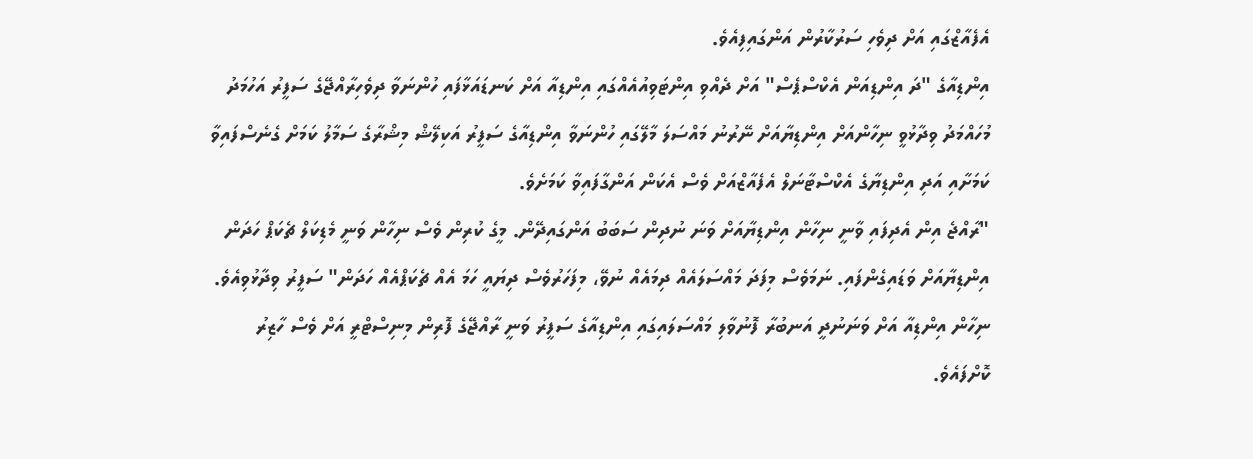އެފެއާޒްގައި އަށް ދިވެހި ސަރުކާރުން އަންގައިފިއެވެ.
އިންޑިއާގެ "ދަ އިންޑިއަން އެކްސްޕެސް" އަށް ދެއްވި އިންޓަވިއުއެއްގައި އިންޑިއާ އަށް ކަނޑައަޅާފައި ހުންނަވާ ދިވެހިރާއްޖޭގެ ސަފީރު އަހުމަދު މުހައްމަދު ވިދާޅުވީ ނިހާންއަށް އިންޑިޔާއަށް ނޭރުނު މައްސަލަ މާލޭގައި ހުންނަވާ އިންޑިއާގެ ސަފީރު އަކިލޭޝް މިޝްރާގެ ސަމާލު ކަމަށް ގެނެސްފައިވާ ކަމަށާއި އަދި އިންޑިޔާގެ އެކްސްޓާނަލް އެފެއާޒްއަށް ވެސް އެކަން އަންގާފައިވާ ކަމަށެވެ.
"ރާއްޖެ އިން އެދިފައި ވާނީ ނިހާން އިންޑިޔާއަށް ވަނަ ނުދިން ސަބަބު އަންގައިދޭން. މީގެ ކުރިން ވެސް ނިހާން ވަނީ މެޑިކަލް ޗެކަޕް ހަދަން އިންޑިޔާއަށް ވަޑައިގެންފައި. ނަމަވެސް މިފަދަ މައްސަލައެއް ދިމައެއް ނުވޭ، މިފަހަރުވެސް ދިޔައީ ހަމަ އެއް ޗެކަޕްއެއް ހަދަން" ސަފީރު ވިދާޅުވިއެވެ.
ނިހާން އިންޑިއާ އަށް ވަނަނުދީ އަނބުރާ ފޮނުވާލި މައްސަލައިގައި އިންޑިއާގެ ސަފީރު ވަނީ ރާއްޖޭގެ ފޮރިން މިނިސްޓްރީ އަށް ވެސް ހާޒިރު ކޮށްފައެވެ.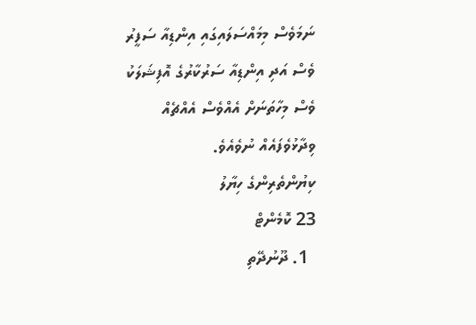ނަމަވެސް މިމައްސަލައިގައި އިންޑިއާ ސަފީރު ވެސް އަދި އިންޑިއާ ސަރުކާރުގެ އޮފިޝަލަކު ވެސް މިހާތަނަށް އެއްވެސް އެއްޗެއް ވިދާޅުވެފައެއް ނުވެއެވެ.
ކިޔުންތެރިންގެ ހިޔާލު
23 ކޮމެންޓް
  1. ދޫނުދޭތި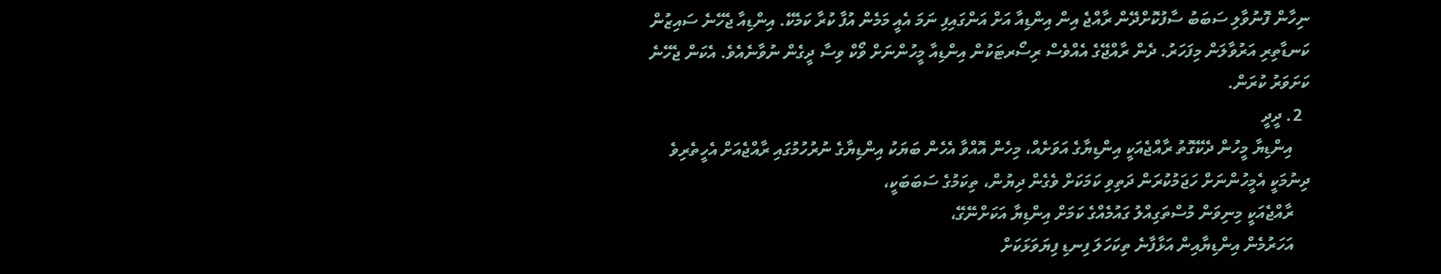ނިހާން ފޮނުވާލި ސަބަބު ސާފުކޮށްދޭން ރާއްޖެ އިން އިންޑިއާ އަށް އަންގައިފި ނަމަ އެއީ މަމެން އުފާ ކުރާ ކަމެކޭ. އިންޑިއާ ޖެހޭނެ ސައިޒުން ކަނޑާތިރި އަރުވާލަން މިފަހަރު. ދެން ރާއްޖޭގެ އެއްވެސް ރިސޯރޓަކުން އިންޑިއާ މީހުންނަށް ވޯކް ވިސާ ދީގެން ނުވާނެއެވެ. އެކަން ޖެހޭނެ ކަށަވަރު ކުރަން.
  2. ދީދީ
    އިންޑިޔާ މީހުން ދެކޭގޮތު ރާއްޖެއަކީ އިންޑިޔާގެ އަވަށެއް، މިހެން އޮއްވާ އެހެން ބަޔަކު އިންޑިޔާގެ ނުރުހުމުގައި ރާއްޖެއަށް އެހީތެރިވެ ދިނުމަކީ އެމީހުންނަށް ހަޖަމުކުރަން ދަތިވި ކަމަކަށް ވެގެން ދިޔުން، ތިކަމުގެ ސަބަބަކީ،
    ރާއްޖެއަކީ މިނިވަން މުސްތަގިއްލު ގައުމެއްގެ ކަމަށް އިންޑިޔާ އަކަށްނޭގޭ،
    އަހަރުމެން އިންޑިޔާއިން އަޅާފާނެ ތިކަހަލަ ފިނޑި ފިޔަވަޅަކަށް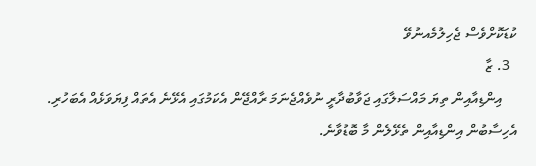ކުޑަކޮށްވެސް ޖެހިލުމެއނުވޭ
  3. ޒާ
    އިންޑިއާއިން ތިޔަ މައްސަލާގައި ޖަވާބުދާރީ ނުވެއްޖެނަމަ ރާއްޖޭން އެކަމުގައި އެޅޭނެ އެތައް ފިޔަވަޅެއް އެބަހުރި. އެހިސާބުން އިންޑިއާއިން ތެޅޭލެން މާ ބޮޑުވާނެ.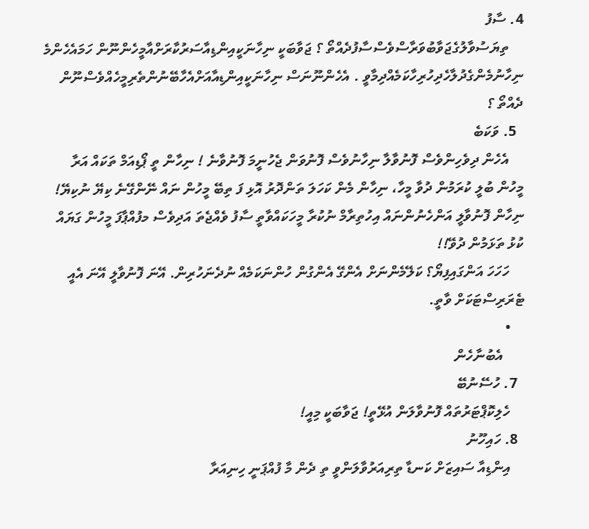4. ސާފު
    ތިޔަސުވާލުގެޖަވާބުވަރާސްވެސްސާފުދެއްތޯ ؟ ޖަވާބަކީ ނިހާނަކީއިންޑިއާސަރުކާރަށްއާމީހެންނޫން ހަމައެހެންމެ ނިހާނުމެންގެދުލާހެދިހުރިހާކަމެއްދިމާވީ . އެހެންނޫނަސް ނިހާނަކީއިންޑިއާއަށްއެހާބޭނުންތެރިމީހެއްވެސްނޫން ދެއްތޯ ؟
  5. ވަކަބެ
    އެހެން ދިވެހިންވެސް ފޮނުވާލާ ނިހާނުވެސް ފޮނުވަން ޖެހުނީމަ ފޮނުވާނެ ! ނިހާން ތީ ޕޯޑިއަމް ތަކައް އަރާ މީހުން ބުލީ ކުރަމުން ދުވާ މީހާ، ނިހާން މެން ކަހަލަ ތަންދޮރު އޮޅި ފަ ތިބޭ މީހުން ނައް ނޭންގޭނެ ކިޔޭ ނުކިޔޭ! ނިހާން ފޮނުވާލީ އަންހެނުންނައް އިހުތިރާމް ނުކުރާ މީހަކައްވާތީ ސާފު ވެއްޖެތަ އަދިވެސް މފުއްޕާފަ މީހުން ގަޔައް ކުޅު ތަޅަމުން ދުވޭ!!
    ހަހަހަ އަންގައިފިޔޯ؟ ކަލޭމެންނަށް އެންގޭ އެންގުން ހުންނަކަމެއް ނުދެނަހުރިން. އޭނަ ފޮނުވާލީ އޭނަ އެއީ ޓެރަރިސްޓަކަށް ވާތީ.
    •
      އެބުނާހެން
  7. ހުސޭނުބޭ
    ހެލިކޮޕްޓަރުތައް ފޮނުވާލަން އުޅޭތީ! ޖަވާބަކީ މިއީ!
  8. ހައިހޫނު
    އިންޑިއާ ސައިޒަށް ކަނޑާ ތިރިއަރުވާލަންވީ ތި ދެން މާ ފުއްޕަނީ ހިނިއަރާ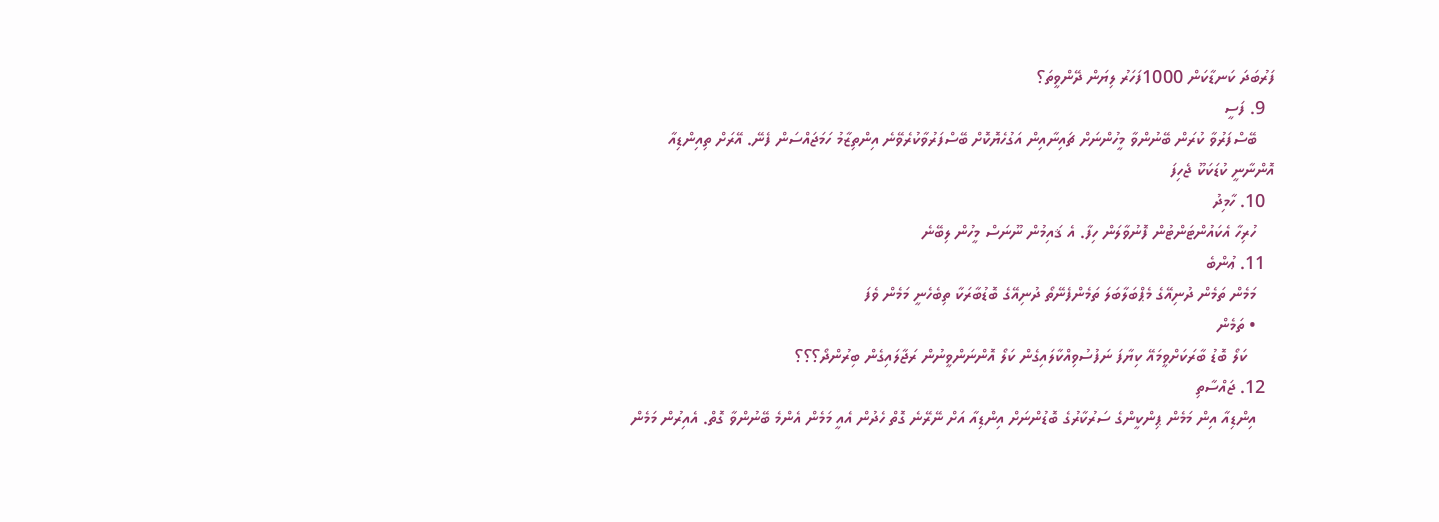ފަރުބަދަ ކަނޑާކަން 1000ފަހަރު ލިޔަން ދޭންވީތަ؟
  9. ފަސީ
    ބޭސްފަރުވާ ކުރަން ބޭނުންވާ މީހުންނަށް ޗައިނާއިން އަގުހެޔޮކޮށް ބޭސްފަރުވާކުރެވޭނެ އިންތިޒާމު ހަމަޖައްސަން ފެނޭ. އޭރަށް ތިއިންޑިއާ އޮންނާނީ ކުޑަކަކޫ ޖެހިފަ
  10. ހާމިދު
    ހުރިހާ އެކައުންޓަންޓުން ފޮނުވާލަން ހިފާ. އެ ޤައިމުން ނޫނަސް މީހުން ލިބޭނެ
  11. ޢުންބެ
    މަމެން ތަމެން ދުނިއޭގެ މެޕްބަލާބަލަ ތަމެންފެނޭތޯ ދުނިއޭގެ ބޮޑުބާރަކާ ތިބެހެނީ މަމެން ވެފަ
    • ތަމެން
      ކަލޯ ބޮޑު ބާރަކަށްވީމައޭ ކިޔާފަ ނަފުސުވިއްކާލައިގެން ކަލޯ އޮންނަންވީނުން ރަޖާލައިގެން ބިރުންދޯ؟؟؟
  12. ޖައްސާތި
    އިންޑިއާ އިން މަމެން ޕިންކީންގެ ސަރުކާރުގެ ބޮޑުންނަށް އިންޑިއާ އަށް ނޭރޭނެ ގޮތް ހެދުން އެއީ މަމެން އެންމެ ބޭނުންވާ ގޮތް. އެއިރުން މަމެން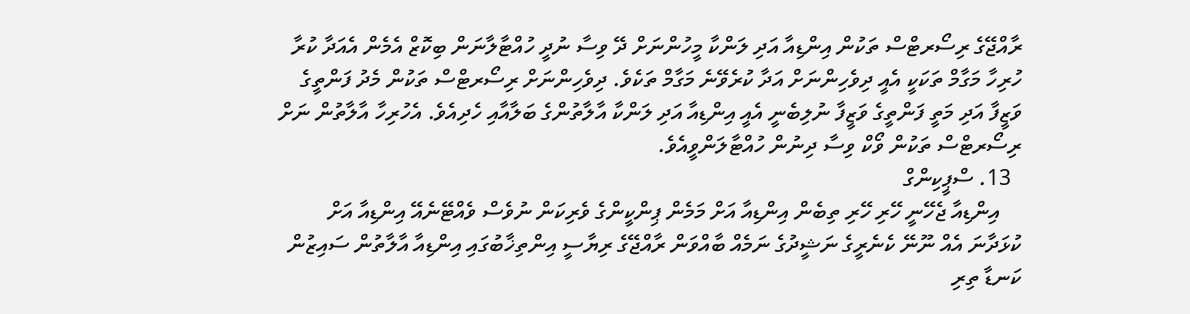ރާއްޖޭގެ ރިސޯރޓްސް ތަކުން އިންޑިއާ އަދި ލަންކާ މީހުންނަށް ދޭ ވިސާ ނުދީ ހުއްޓާލާނަން ބިކޮޒް އެމެން އެއަދާ ކުރާ ހުރިހާ މަގާމް ތަކަކީ އެއީ ދިވެހިންނަށް އަދާ ކުރެވޭނެ މަގާމް ތަކެވެ. ދިވެހިންނަށް ރިސޯރޓްސް ތަކުން މެދު ފަންތީގެ ވަޒީފާ އަދި މަތީ ފަންތީގެ ވަޒީފާ ނުލިބެނީ އެއީ އިންޑިއާ އަދި ލަންކާ އާލާތުންގެ ބަލާއާއި ހެދިއެވެ. އެހުރިހާ އާލާތުން ނަށް ރިސޯރޓްސް ތަކުން ވޯކް ވިސާ ދިނުން ހުއްޓާލަންވީއެވެ.
  13. ސްޕީކިންގް
    އިންޑިއާ ޖެހޭނީ ހޭރި ހޭރި ތިބެން އިންޑިއާ އަށް މަމެން ޕިންކީންގެ ވެރިކަން ނުވެސް ވެއްޓޭނެއޭ އިންޑިއާ އަށް ކުޅަދާނަ އެއް ނޫނޭ ކެނެރީގެ ނަޝީދުގެ ނަމެއް ބާއްވަން ރާއްޖޭގެ ރިޔާސީ އިންތިޚާބުގައި އިންޑިއާ އާލާތުން ސައިޒުން ކަނޑާ ތިރި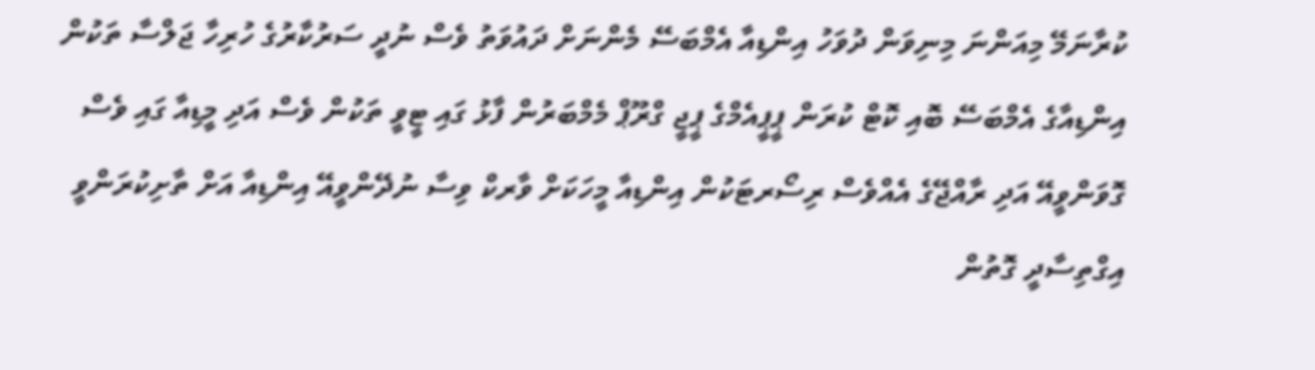ކުރާނަމޭ މިއަންނަ މިނިވަން ދުވަހު އިންޑިއާ އެމްބަސޭ މެންނަށް ދައުވަތު ވެސް ނުދީ ސަރުކާރުގެ ހުރިހާ ޖަލްސާ ތަކުން އިންޑިއާގެ އެމްބަސޭ ބޮއި ކޮޓް ކުރަން ޕީޕީއެމްގެ ޕީޖީ ގްރޫޕް މެމްބަރުން ފާޅު ގައި ޓީވީ ތަކުން ވެސް އަދި މީޑިއާ ގައި ވެސް ގޮވަންވީއޭ އަދި ރާއްޖޭގެ އެއްވެސް ރިސޯރޓަކުން އިންޑިއާ މީހަކަށް ވާރކް ވިސާ ނުދޭންވީއޭ އިންޑިއާ އަށް ތާށިކުރަންވީ އިގްތިސާދީ ގޮތުން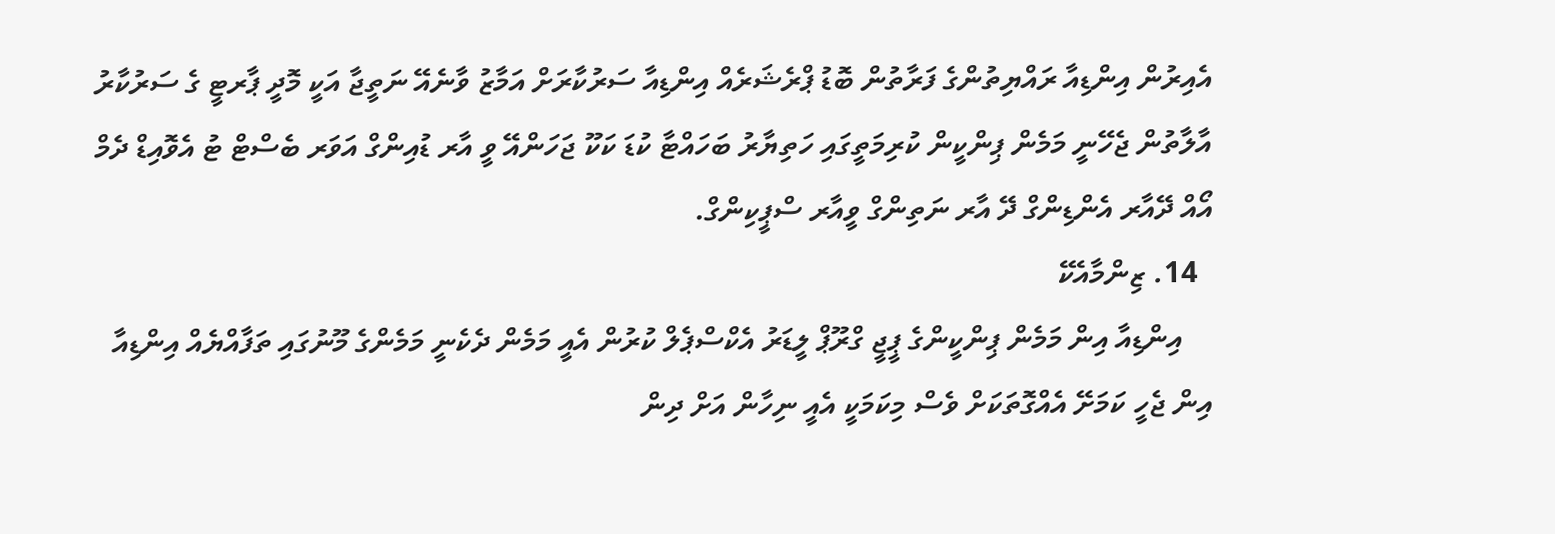އެއިރުން އިންޑިއާ ރައްޔިތުންގެ ފަރާތުން ބޮޑު ޕްރެޝަރެއް އިންޑިއާ ސަރުކާރަށް އަމާޒު ވާނެއޭ ނަތީޖާ އަކީ މޮދީ ޕާރޓީ ގެ ސަރުކާރު އާލާތުން ޖެހޭނީ މަމެން ޕިންކީން ކުރިމަތީގައި ހަތިޔާރު ބަހައްޓާ ކުޑަ ކަކޫ ޖަހަންއޭ ވީ އާރ ޑުއިންގް އަވަރ ބެސްޓް ޓު އެވޮއިޑް ދެމް އޯއް ދޭއާރ އެންޑިންގް ދޭ އާރ ނަތިންގް ވީއާރ ސްޕީކިންގް.
  14. ޒިންމާއެކޭ
    އިންޑިއާ އިން މަމެން ޕިންކީންގެ ޕީޖީ ގްރޫޕް ލީޑަރު އެކްސްޕެލް ކުރުން އެއީ މަމެން ދެކެނީ މަމެންގެ މޫނުގައި ތަފާއްޔެއް އިންޑިއާ އިން ޖެހީ ކަމަށޭ އެއްގޮތަކަށް ވެސް މިކަމަކީ އެއީ ނިހާން އަށް ދިން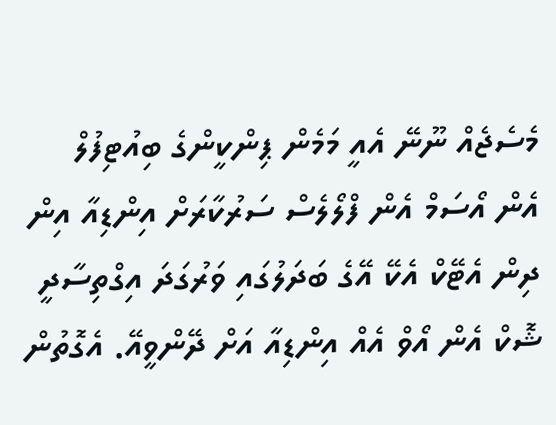މެސެޖެއް ނޫނޭ އެއީ މަމެން ޕިންކީންގެ ބިއުޓިފުލް އެން އޯސަމް އެން ފްލޯލެސް ސަރުކާރަށް އިންޑިއާ އިން ދިން އެޓޭކް އެކޭ އޭގެ ބަދަލުގައި ވަރުގަދަ އިގްތިސާދީ ޝޮކް އެން އޯވް އެއް އިންޑިއާ އަށް ދޭންވީއޭ. އެގޮތުން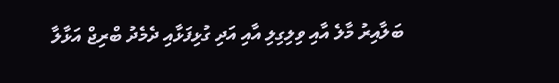ބަލާއިރު މާލެ އާއި ވިލިގިލި އާއި އަދި ގުޅިފަޅާއި ދެމެދު ބްރިޖް އަޅާލާ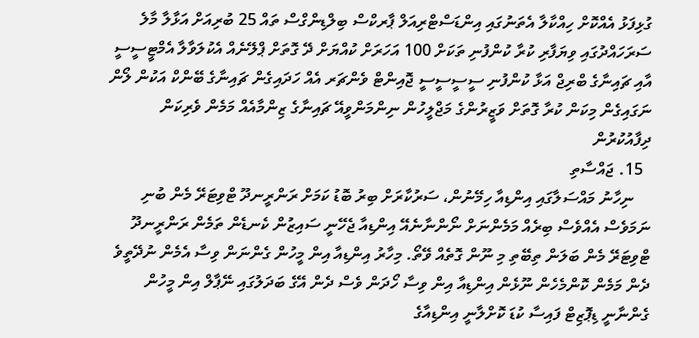ގުޅިފަޅު އެއްކޮށް ހިއްކާލާ އެތަނުގައި އިންޑަސްޓްރިއަލް ޕާރކްސް ބިލްޑިންގްސް ތައް 25 ބުރިއަށް އަޅާލާ މާލެ ސަރަހައްދުގައި ވިޔަފާރި ކުރާ ކުންފުނި ތަކަށް 100 އަހަރަށް ކުއްޔަށް ދޭ ގޮތަށް ޕްލޭނެއް އެކުލަވާލާ އެމްޓީސީސީ އާއި ޗައިނާގެ ބްރިޖް އަޅާ ކުންފުނި ސީސީސީސީ ޖޮއިންޓް ވެންޗަރ އެއް ހަދައިގެން ޗައިނާގެ ބޭންކް އަކުން ލޯން ނަގައިގެން މިކަން ކުރާ ގޮތަށް ވަޒީރުންގެ މަޖްލީހުން ނިންމަންވީއޭ ޗައިނާގެ ޒިންމާއެއް މަމެން ވެރިކަން ދިފާއުކުރުން
  15. ޖައްސާތި
    ނިހާނު މައްސަލާގައި އިންޑިއާ ހިމޭނުން، ސަރުކާރަށް ބިރު ބޮޑު ކަމަށް ރަންރީނދޫ ޓްވިޓަރޭ މެން ބުނި ނަމަވެސް އެއްވެސް ބިރެއް މަމެންނަށް ނޯންނާނެއޭ އިންޑިއާ ޖެހޭނީ ސައިޒުން ކެނޑެން ތަމެން ރަންރީނދޫ ޓްވިޓަރޭ މެން ބަލަން ތިބޭތި މި ނޫން ގޮތެއް ވޭތޯ. މިހާރު އިންޑިއާ އިން މީހުން ގެންނަން ވިސާ އެމެން ނުދޭތީވެ ދެން މަމެން ކޮންމެހެން ނޫޅެން އިންޑިއާ އިން ވިސާ ހޯދަން ވެސް ދެން އޭގެ ބަދަލުގައި ނޭޕާލް އިން މީހުން ގެންނާނީ ޑިޕޮޒިޓް ފައިސާ ކުޑަ ކޮށްލާނީ އިންޑިއާގެ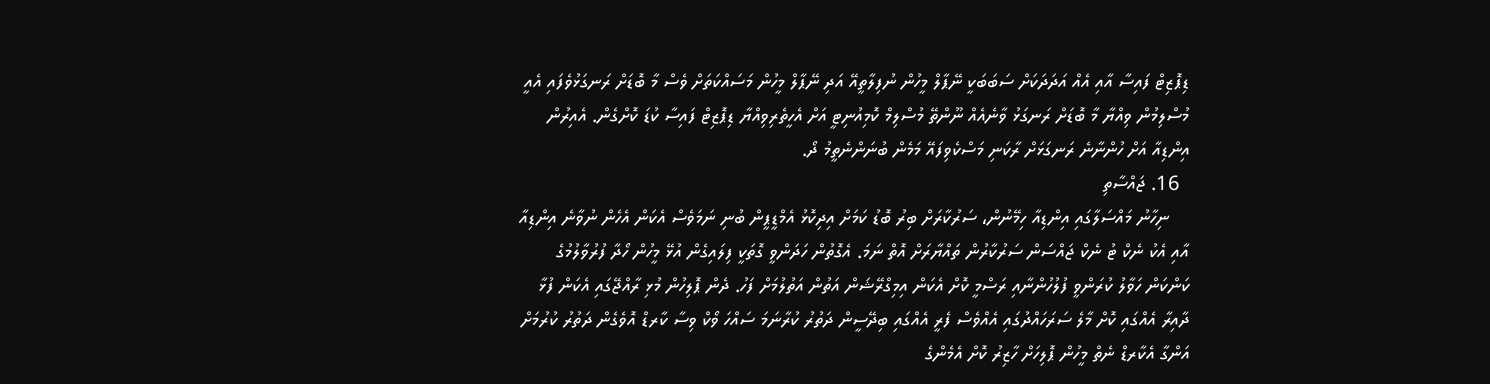ޑިޕޮޒިޓް ފައިސާ އާއި އެއް އަދަދަކަށް ސަބަބަކީ ނޭޕާލް މީހުން ނުފިލާތީއޭ އަދި ނޭޕާލް މީހުން މަސައްކަތަށް ވެސް މާ ބޮޑަށް ރަނގަޅުވެފައި އެއީ މުސްލިމުން ވިއްޔާ މާ ބޮޑަށް ރަނގަޅު ވާނެއެއް ނޫންތޭ މުސްލިމް ކޮމިއުނިޓީ އަށް އެހީތެރިވިއްޔާ ޑިޕޮޒިޓް ފައިސާ ކުޑަ ކޮށްގެން. އެއިރުން އިންޑިއާ އަށް ހުންނާނެ ރަނގަޅަށް ރާކަނި މަސްކެވިފައޭ މަމެން ބުނަންނެތީމު ދޯ.
  16. ޖައްސާތި
    ނިހާނު މައްސަލާގައި އިންޑިއާ ހިމޭނުން، ސަރުކާރަށް ބިރު ބޮޑު ކަމަށް އިދިކޮޅު އެމްޑީޕީން ބުނި ނަމަވެސް އެކަން އެހެން ނުވާނެ އިންޑިއާ އާއި އެކު ނެކް ޓު ނެކް ޖައްސަން ސަރުކާރުން ތައްޔާރަށް އޮތް ނަމަ. އެގޮތުން ހަދަންވީ ގޮތަކީ ފިލައިގެން އުޅޭ މީހުން ހޯދާ ފުރުވާލުމުގެ ކަންކަން ހަވާލު ކުރަންވީ ފުލުހުންނާއި ރަސްމީ ކޮށް އެކަން އިމިގްރޭޝަން އަތުން އަތުލުމަށް ފަހު. ދެން ޕޮލިހުން މުޅި ރާއްޖޭގައި އެކަން ފުޅާ ދާއިރާ އެއްގައި ކޮށް މާލެ ސަރަހައްދުގައި އެއްވެސް ފެރީ އެއްގައި ބިދޭސީން ދަތުރު ކުރާނަމަ ސައްހަ ވޯކް ވިސާ ކާރޑް އޮވެގެން ދަތުރު ކުރުމަށް އަންގާ އެކާރޑް ނެތް މީހުން ޕޮލިހަށް ހާޒިރު ކޮށް އެމެންގެ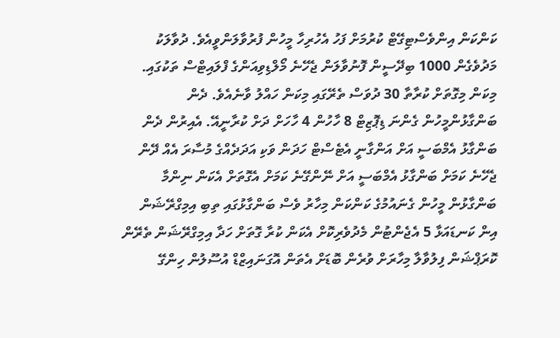ކަންކަން އިންވެސްޓިގޭޓް ކުރުމަށް ފަހު އެހުރިހާ މީހުން ފުރުވާލަންވީއެވެ. ދުވާލަކު މަދުވެގެން 1000 ބިދޭސީން ފޮނުވާލަން ޖެހޭނެ މޯލްޑިވިއަންގެ ފްލައިޓްސް ތަކުގައި. މިކަން މިގޮތަށް ކުރާތާ 30 ދުވަސް ތެރޭގައި މިކަން ހައްލު ވާނެއެވެ. ދެން ބަންގާޅުންމީހުން ގެންނަ ޑިޕޮޒިޓް 8 ހާހުން 4 ހާހަށް ދަށް ކުރާނީއޭ. އެއިރުން ދެން ބަންގާޅު އެމްބަސީ އަށް އަންގާނީ އެޓެސްޓް ހަދަން ވަކި އަދަދެއްގެ މުސާރަ އެއް ދޭން ޖެހޭނެ ކަމަށް ބަންގާޅު އެމްބަސީ އަށް ނޭންގޭނެ ކަމަށް އެގޮތަށް އެކަން ނިންމާ ބަންގާޅުން މީހުން ގެނައުމުގެ ކަންކަން މިހާރު ވެސް ބަންގާޅުގައި ތިބި އިމިގްރޭޝަން އިން ކަނޑައަޅާ 5 އެޖެންޓުން މެދުވެރިކޮށް އެކަން ކުރާ ގޮތަށް ހަދާ އިމިގްރޭޝަން ތެރޭން ކޮރަޕްޝަން ފިލުވާލާ މިހާރަށް ވުރެން ބޮޑަށް އެތަން އޮގަނައިޒްޑް އުސޫލުން ހިންގޭ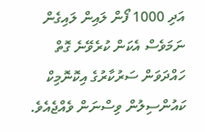އަދި 1000 ފޯން ލައިން ލައިގެން ނަމަވެސް އެކަން ކުރެވޭނެ ގޮތް ހައްދަވަން ސަރުކާރުގެ އިކޮނޮމިކް ކައުންސިލުން ވިސްނަން ވެއްޖެއެވެ.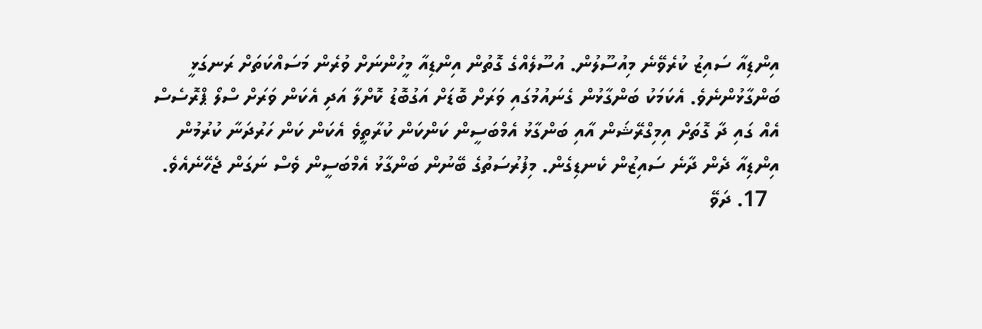އިންޑިއާ ސައިޒު ކުރެވޭނެ މިއުސޫލުން. އުސޫލެއްގެ ގޮތުން އިންޑިއާ މީހުންނަށް ވުރެން މަސައްކަތަށް ރަނގަޅީ ބަންގާޅުންނެވެ. އެކަމަކު ބަންގާޅުން ގެނައުމުގައި ވަރަށް ބޮޑަށް އަގުބޮޑު ކޮށްލާ އަދި އެކަން ވަރަށް ސްލޯ ޕްރޮސެސް އެއް ގައި ދާ ގޮތަށް އިމިގްރޭޝަން އާއި ބަންގާޅު އެމްބަސީން ކަންކަން ކުރާތީވެ އެކަން ކަން ހަރުދަނާ ކުރުމުން އިންޑިއާ ދެން ދާނެ ސައިޒުން ކެނޑިގެން. މިފުރުސަތުގެ ބޭނުން ބަންގާޅު އެމްބަސީން ވެސް ނަގަން ޖެހޭނެއެވެ.
  17. ދަވޭ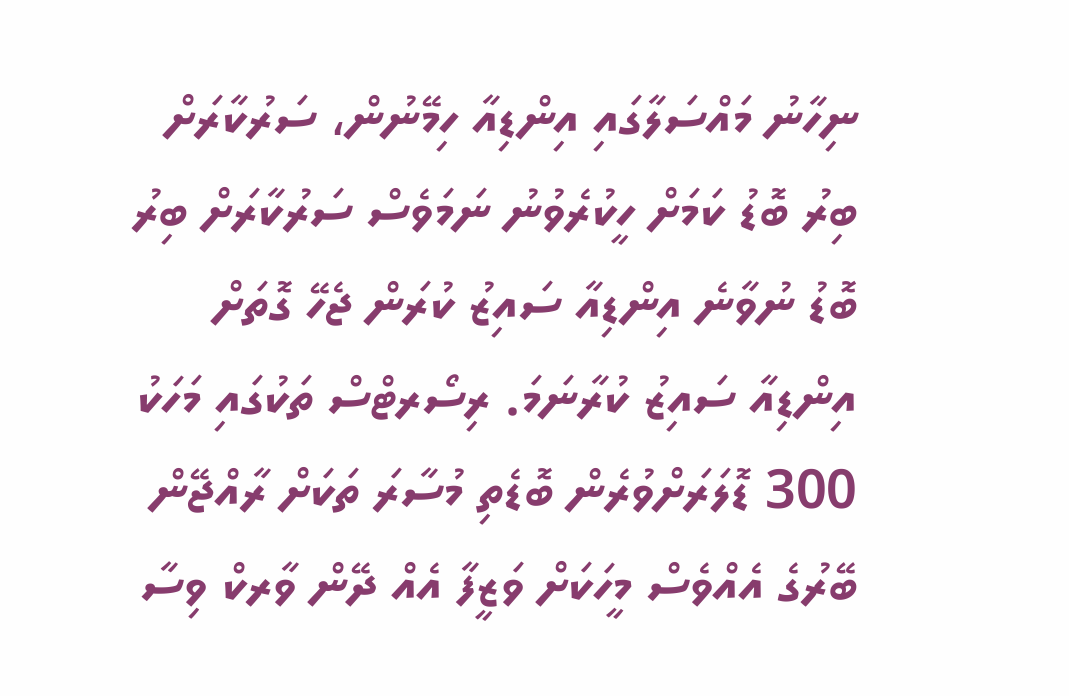ނިހާނު މައްސަލާގައި އިންޑިއާ ހިމޭނުން، ސަރުކާރަށް ބިރު ބޮޑު ކަމަށް ހީކުރެވުނު ނަމަވެސް ސަރުކާރަށް ބިރު ބޮޑު ނުވާނެ އިންޑިއާ ސައިޒު ކުރަން ޖެހޭ ގޮތަށް އިންޑިއާ ސައިޒު ކުރާނަމަ. ރިސޯރޓްސް ތަކުގައި މަހަކު 300 ޑޮލަރަށްވުރެން ބޮޑެތި މުސާރަ ތަކަށް ރާއްޖޭން ބޭރުގެ އެއްވެސް މީހަކަށް ވަޒީފާ އެއް ދޭން ވާރކް ވިސާ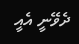ދެވޭނީ އެއީ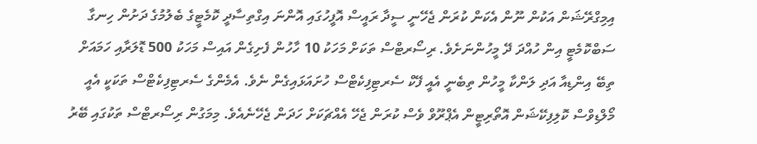އިމިގްރޭޝަން އަކުން ނޫން އެކަން ކުރަން ޖެހޭނީ ސީދާ ރައީސް އޮފީހުގައި އޮންނަ އިގްތިސާދީ ކޮމެޓީގެ ބެލުމުގެ ދަށުން ހިނގާ ސަބްކޮމެޓީ އިން ހުއްދަ ދޭ މީހުންނަށެވެ. ރިސޯރޓްސް ތަކަށް މަހަކު 10 ހާހުން ފެށިގެން އައިސް މަހަކު 500 ޑޮލަރާއި ހަމައަށް ތިބޭ އިންޑިއާ އަދި ލަންކާ މީހުން ތިބެނީ އެއީ ފޭކް ސެރޓިފިކެޓްސް ހުށައަޅައިގެން ނެވެ. އެމެންގެ ސެރޓިފިކެޓްސް ތަކަކީ އެއީ މޯލްޑިވްސް ކޮލިފިކޭޝަން އޮތޯރިޓީން އެޕްރޫވް ވެސް ކުރަން ޖެހޭ އެއްޗަކަށް ހަދަން ޖެހޭނެއެވެ. މިމަގުން ރިސޯރޓްސް ތަކުގައި ބޭރު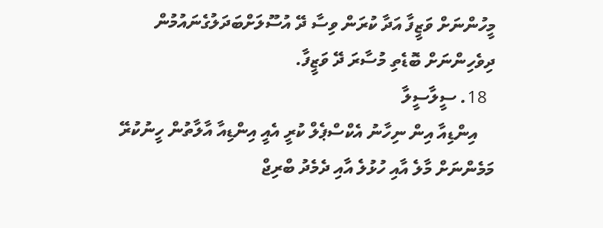މީހުންނަށް ވަޒީފާ އަދާ ކުރަން ވިސާ ދޭ އުސޫލަށްބަދަލުގެނައުމުން ދިވެހިންނަށް ބޮޑެތި މުސާރަ ދޭ ވަޒީފާ.
  18. ސީލާސީލާ
    އިންޑިއާ އިން ނިހާނު އެކްސްޕެލް ކުރީ އެއީ އިންޑިއާ އާލާތުން ހީނުކުރޭ މަމެންނަށް މާލެ އާއި ހުޅުލެ އާއި ދެމެދު ބްރިޖް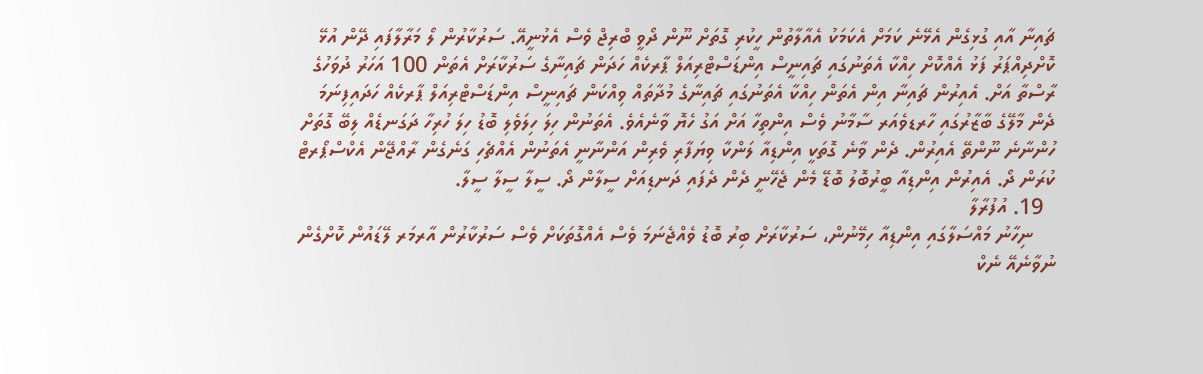ޗައިނާ އާއި ގުޅިގެން އެޅޭނެ ކަމަށް އެކަމަކު އެއާލާތުން ހީކުރި ގޮތަށް ނޫން ދޯވީ ބްރިޖް ވެސް އެޅުނީއޭ. ސަރުކާރުން ލޯ މަރާލާފައި ދޭން އުޅޭ ކޮށްދިއްޕަރު ފަޅު އެއްކޮށް ހިއްކާ އެތަނުގައި ޗައިނީސް އިންޑަސްޓްރިއަލް ޕާރކެއް ހަދަން ޗައިނާގެ ސަރުކާރަށް އެތަން 100 އަހަރު ދުވަހުގެ ރާސްތާ އަށް. އެއިރުން ޗައިނާ އިން އެތަން ހިއްކާ އެތަނުގައި ޗައިނާގެ މުދާތައް ވިއްކަން ޗައިނީސް އިންޑަސްޓްރިއަލް ޕާރކެއް ހަދައިފިނަމަ ދެން މާލޭގެ ބާޒާރުގައި ހާރޑވެއަރ ސާމާނު ވެސް އިންތިހާ އަށް އަގު ހެޔޮ ވާނެއެވެ. އެތަނުން ހިލަ ހިލަވެލި ބޮޑު ހިލަ ހުރިހާ ދަގަނޑެއް ލިބޭ ގޮތަށް ހުންނާނެ ނޫންތޭ އެއިރުން. ދެން ވާނެ ގޮތަކީ އިންޑިއާ ލަންކާ ވިޔަފާރި ވެރިން އަންނާނީ އެތަނުން އެއްޗެހި ގަނެގެން ރާއްޖޭން އެކްސްޕޯރޓް ކުރަން ދޯ. އެއިރުން އިންޑިއާ ބީރުބޮލު ބޮޑޭ މެން ޖެހޭނީ ދެން ދެފައި ދަނޑިއަށް ސީލާން ދޯ. ސީލާ ސީލާ ސީލާ.
  19. އުފުރާލާ
    ނިހާނު މައްސަލާގައި އިންޑިއާ ހިމޭނުން، ސަރުކާރަށް ބިރު ބޮޑު ވެއްޖެނަމަ ވެސް އެއްގޮތަކަށް ވެސް ސަރުކާރުން އާރމަރ ލޭޑައުން ކޮށްގެން ނުވާނެއޭ ނެކް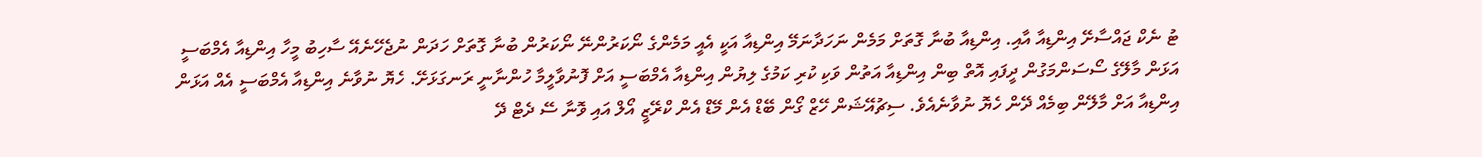ޓު ނެކް ޖައްސާށޭ އިންޑިއާ އާއި. އިންޑިއާ ބުނާ ގޮތަށް މަމެން ނަހަދާނަމޭ އިންޑިއާ އަކީ އެއީ މަމެންގެ ނޯކަރުންނޭ ނޯކަރުން ބުނާ ގޮތަށް ހަދަން ނުޖެހޭނެއޭ ސާހިބު މީހާ އިންޑިއާ އެމްބަސީ އަޅަން މާލޭގެ ސޯސަންމަގުން ދީފައި އޮތް ބިން އިންޑިއާ އަތުން ވަކި ކުރި ކަމުގެ ލިޔުން އިންޑިއާ އެމްބަސީ އަށް ފޮނުވާލީމާ ހުންނާނީ ރަނގަޅަށޭ. ހެޔޮ ނުވާނެ އިންޑިއާ އެމްބަސީ އެއް އަޅަން އިންޑިއާ އަށް މާލޭން ބިމެއް ދޭން ހެޔޮ ނުވާނެއެވެ. ސިޗުއޭޝަން ހޭޒް ގޯން ބޭޑް އެން މޭޑް އެން ކްރޭޒީ އޯލް އައި ވޮނާ ސޭ ދެޓް ދޭ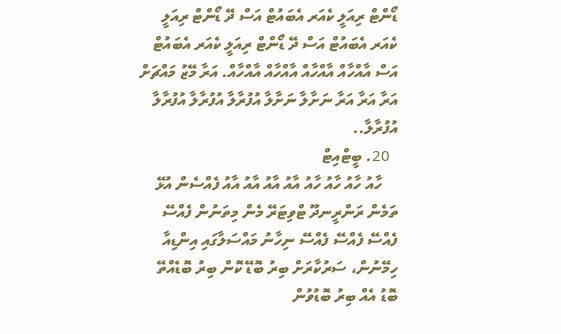ޑޯންޓް ރިއަލީ ކެއަރ އެބައުޓް އަސް ދޭ ޑޯންޓް ރިއަލީ ކެއަރ އެބައުޓް އަސް ދޭ ޑޯންޓް ރިއަލީ ކެއަރ އެބައުޓް އަސް އާއްހާއް އާއްހާއް އާއްހާއް އާއްހާއް. އަރާ މޭޒު މައްޗަށް އަރާ އަރާ އަރާ ނަށާލާ ނަށާލާ އުފުރާލާ އުފުރާލާ އުފުރާލާ އުފުރާލާ..
  20. ބީޓްއިޓް
    ހާއު ހާއު ހާއު ހާއު އާއު އާއު އާއު އާއު ފެއްސެން އުޅޭ ތަމެން ރަންރީނދޫ ޓްވިޓަރޭ މެން މިތަނުން ފެއްސޭ ފެއްސޭ ފެއްސޭ ފެއްސޭ ނިހާނު މައްސަލާގައި އިންޑިއާ ހިމޭނުން، ސަރުކާރަށް ބިރު ބޮޑޭ ކޮން ބިރު ބޮޑެއްތޭ ބޮޑު އެއް ބިރު ބޮޑުވުން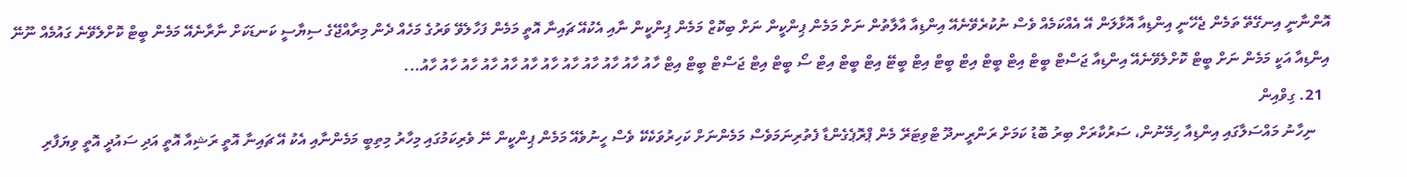އޮންނާނީ އިނގޭތޭ ތަމެން ޖެހޭނީ އިންޑިއާ އޮޅާލަން އޭ އެއްކަމެއް ވެސް ނުކުރެވޭނެއޭ އިންޑިއާ އާލާތުން ނަށް މަމެން ޕިންކީން ނަށް ބިކޮޒް މަމެން ޕިންކީން ނާއި އެކުއޭ ޗައިނާ އޮތީ މަމެން ފަހާލެވޭ ވަރުގެ މަހެއް ދެން މިރާއްޖޭގެ ސިޔާސީ ކަނޑަކަށް ނާރާނެއޭ މަމެން ބީޓް ކޮށްލެވޭނެ ގައުމެއް ނޫނޭ އިންޑިއާ އަކީ މަމެން ނަށް ބީޓް ކޮށްލެވޭނެއޭ އިންޑިއާ ޖަސްޓް ބީޓް އިޓް ބީޓް އިޓް ބީޓް އިޓް ބީޓޭ އިޓް ބީޓް އިޓް ސޯ ބީޓް އިޓް ޖަސްޓް ބީޓް އިޓް ހާއު ހާއު ހާއު ހާއު ހާއު ހާއު ހާއު ހާއު ހާއު ހާއު ހާއު ހާއު...
  21. ގިވްއިން
    ނިހާނު މައްސަލާގައި އިންޑިއާ ހިމޭނުން، ސަރުކާރަށް ބިރު ބޮޑު ކަމަށް ރަންރީނދޫ ޓްވިޓަރޭ މެން ޕްރޮޕެގެންޑާ ފެތުރިނަމަވެސް މަމެންނަށް ކަހިރުވަކެކޭ ވެސް ހީނުވެއޭ މަމެން ޕިންކީން ނޭ ވެރިކަމުގައި މިހާރު މިތިބީ މަމެންނާއި އެކު އޭ ޗައިނާ އޮތީ ރަޝިއާ އޮތީ އަދި ސައުދީ އޮތީ ވިޔަފާރި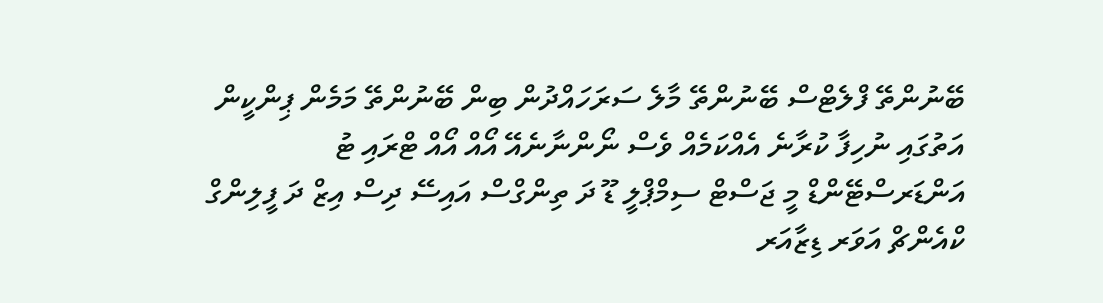ބޭނުންތޭ ފްލެޓްސް ބޭނުންތޭ މާލެ ސަރަހައްދުން ބިން ބޭނުންތޭ މަމެން ޕިންކީން އަތުގައި ނުހިފާ ކުރާނެ އެއްކަމެއް ވެސް ނޯންނާނެއޭ އޯއް އޯއް ޓްރައި ޓު އަންޑަރސްޓޭންޑް މީ ޖަސްޓް ސިމްޕްލީ ޑޫ ދަ ތިންގްސް އައިސޭ ދިސް އިޒް ދަ ފީލިންގް ކްއެންޗް އަވަރ ޑިޒާއަރ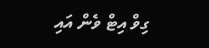ގިވް އިޓް ވެން އައި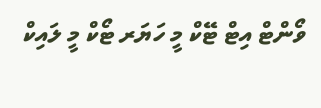ވޯންޓް އިޓް ޓޭކް މީ ހަޔަރ ޓޯކް މީ ލައިކް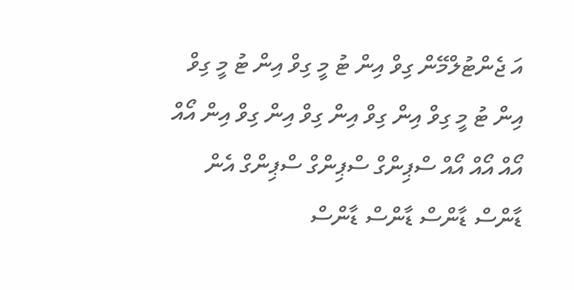އަ ޖެންޓުލްމޭން ގިވް އިން ޓު މީ ގިވް އިން ޓު މީ ގިވް އިން ޓު މީ ގިވް އިން ގިވް އިން ގިވް އިން ގިވް އިން އޯއް އޯއް އޯއް އޯއް ސްޕިންގް ސްޕިންގް ސްޕިންގް އެން ޑާންސް ޑާންސް ޑާންސް ޑާންސް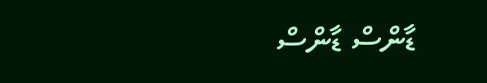ޑާންސް ޑާންސް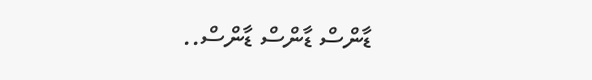ޑާންސް ޑާންސް ޑާންސް..